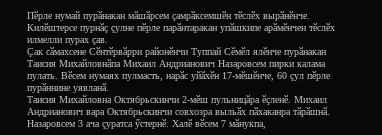Пӗрле нумай пурӑнакан мӑшӑрсем ҫамрӑксемшӗн тӗслӗх вырӑнӗнче. Килӗштерсе пурнӑҫ ҫулне пӗрле парӑнтаракан упӑшкипе арӑмӗнчен тӗслӗх илмелли пурах ҫав.
Ҫак сӑмахсене Сӗнтӗрвӑрри районӗнчи Туппай Сӗмӗл ялӗнче пурӑнакан Таисия Михайловнӑпа Михаил Андрианович Назаровсем пирки калама пулать. Вӗсем нумаях пулмасть, нарӑс уйӑхӗн 17-мӗшӗнче, 60 ҫул пӗрле пурӑннине уявланӑ.
Таисия Михайловна Октябрьскинчи 2-мӗш пульницӑра ӗҫленӗ. Михаил Андрианович вара Октябрьскинчи совхозра выльӑх пӑхаканра тӑрӑшнӑ.
Назаровсем 3 ача ҫуратса ӳстернӗ. Халӗ вӗсем 7 мӑнукпа,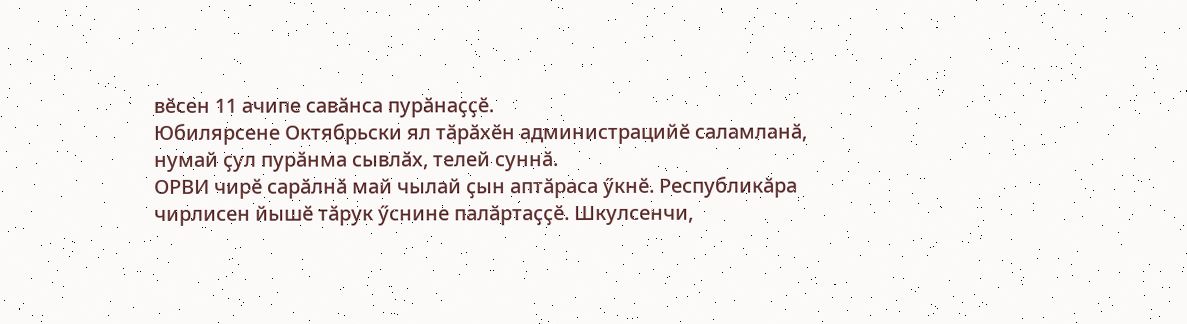вӗсен 11 ачипе савӑнса пурӑнаҫҫӗ.
Юбилярсене Октябрьски ял тӑрӑхӗн администрацийӗ саламланӑ, нумай ҫул пурӑнма сывлӑх, телей суннӑ.
ОРВИ чирӗ сарӑлнӑ май чылай ҫын аптӑраса ӳкнӗ. Республикӑра чирлисен йышӗ тӑрук ӳснине палӑртаҫҫӗ. Шкулсенчи,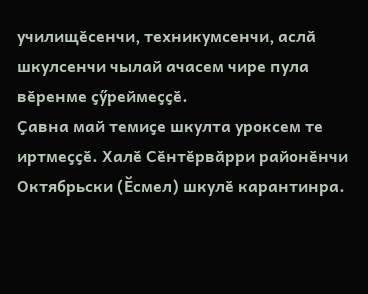училищӗсенчи, техникумсенчи, аслӑ шкулсенчи чылай ачасем чире пула вӗренме ҫӳреймеҫҫӗ.
Ҫавна май темиҫе шкулта уроксем те иртмеҫҫӗ. Халӗ Сӗнтӗрвӑрри районӗнчи Октябрьски (Ӗсмел) шкулӗ карантинра.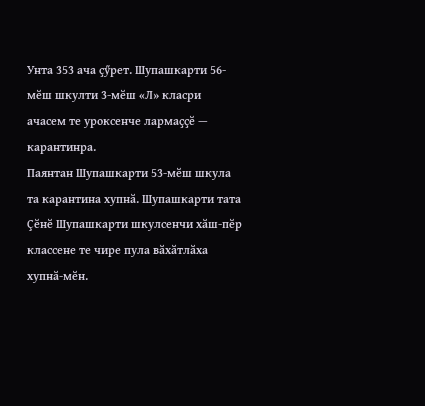Унта 353 ача ҫӳрет. Шупашкарти 56-мӗш шкулти 3-мӗш «Л» класри ачасем те уроксенче лармаҫҫӗ — карантинра.
Паянтан Шупашкарти 53-мӗш шкула та карантина хупнӑ. Шупашкарти тата Ҫӗнӗ Шупашкарти шкулсенчи хӑш-пӗр классене те чире пула вӑхӑтлӑха хупнӑ-мӗн.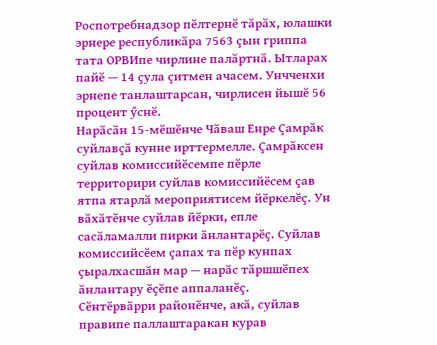Роспотребнадзор пӗлтернӗ тӑрӑх, юлашки эрнере республикӑра 7563 ҫын гриппа тата ОРВИпе чирлине палӑртнӑ. Ытларах пайӗ — 14 ҫула ҫитмен ачасем. Унчченхи эрнепе танлаштарсан, чирлисен йышӗ 56 процент ӳснӗ.
Нарӑсӑн 15-мӗшӗнче Чӑваш Енре Ҫамрӑк суйлавҫӑ кунне ирттермелле. Ҫамрӑксен суйлав комиссийӗсемпе пӗрле территорири суйлав комиссийӗсем ҫав ятпа ятарлӑ мероприятисем йӗркелӗҫ. Ун вӑхӑтӗнче суйлав йӗрки, епле сасӑламалли пирки ӑнлантарӗҫ. Суйлав комиссийсӗем ҫапах та пӗр кунпах ҫыралхасшӑн мар — нарӑс тӑршшӗпех ӑнлантару ӗҫӗпе аппаланӗҫ.
Сӗнтӗрвӑрри районӗнче, акӑ, суйлав правипе паллаштаракан курав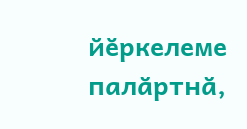йӗркелеме палӑртнӑ,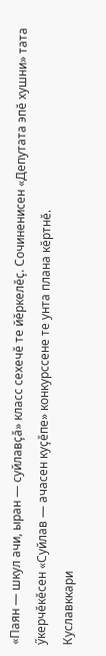«Паян — шкул ачи, ыран — суйлавҫӑ» класс сехечӗ те йӗркелӗҫ. Сочиненисен «Депутата эпӗ хушни» тата ӳкерчӗкӗсен «Суйлав — ачасен куҫӗпе» конкурссене те унта плана кӗртнӗ.
Куславккари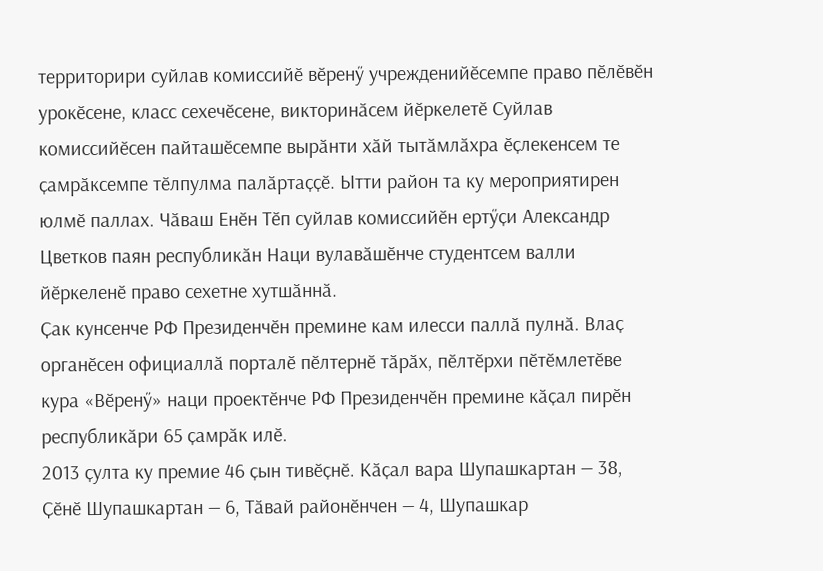территорири суйлав комиссийӗ вӗренӳ учрежденийӗсемпе право пӗлӗвӗн урокӗсене, класс сехечӗсене, викторинӑсем йӗркелетӗ Суйлав комиссийӗсен пайташӗсемпе вырӑнти хӑй тытӑмлӑхра ӗҫлекенсем те ҫамрӑксемпе тӗлпулма палӑртаҫҫӗ. Ытти район та ку мероприятирен юлмӗ паллах. Чӑваш Енӗн Тӗп суйлав комиссийӗн ертӳҫи Александр Цветков паян республикӑн Наци вулавӑшӗнче студентсем валли йӗркеленӗ право сехетне хутшӑннӑ.
Ҫак кунсенче РФ Президенчӗн премине кам илесси паллӑ пулнӑ. Влаҫ органӗсен официаллӑ порталӗ пӗлтернӗ тӑрӑх, пӗлтӗрхи пӗтӗмлетӗве кура «Вӗренӳ» наци проектӗнче РФ Президенчӗн премине кӑҫал пирӗн республикӑри 65 ҫамрӑк илӗ.
2013 ҫулта ку премие 46 ҫын тивӗҫнӗ. Кӑҫал вара Шупашкартан — 38, Ҫӗнӗ Шупашкартан — 6, Тӑвай районӗнчен — 4, Шупашкар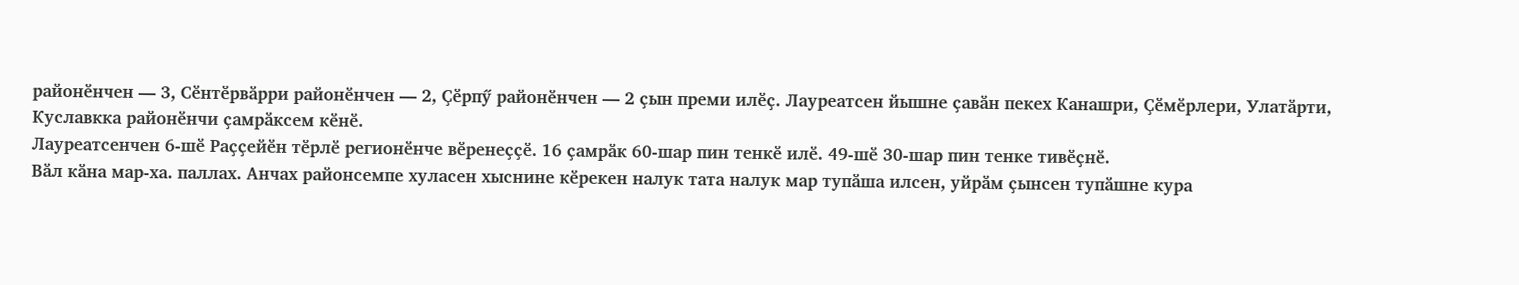районӗнчен — 3, Сӗнтӗрвӑрри районӗнчен — 2, Ҫӗрпӳ районӗнчен — 2 ҫын преми илӗҫ. Лауреатсен йышне ҫавӑн пекех Канашри, Ҫӗмӗрлери, Улатӑрти, Куславкка районӗнчи ҫамрӑксем кӗнӗ.
Лауреатсенчен 6-шӗ Раҫҫейӗн тӗрлӗ регионӗнче вӗренеҫҫӗ. 16 ҫамрӑк 60-шар пин тенкӗ илӗ. 49-шӗ 30-шар пин тенке тивӗҫнӗ.
Вӑл кӑна мар-ха. паллах. Анчах районсемпе хуласен хыснине кӗрекен налук тата налук мар тупӑша илсен, уйрӑм ҫынсен тупӑшне кура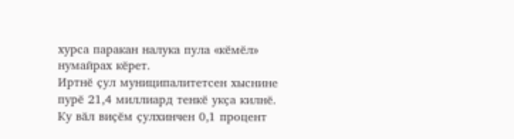хурса паракан налука пула «кӗмӗл» нумайрах кӗрет.
Иртнӗ ҫул муниципалитетсен хыснине пурӗ 21,4 миллиард тенкӗ укҫа килнӗ. Ку вӑл виҫӗм ҫулхинчен 0,1 процент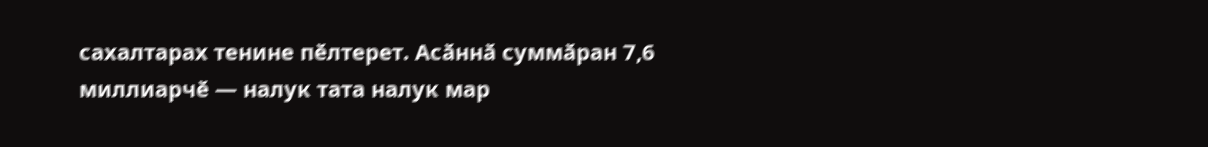сахалтарах тенине пӗлтерет. Асӑннӑ суммӑран 7,6 миллиарчӗ — налук тата налук мар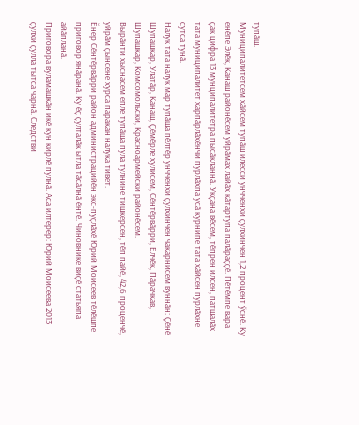тупӑш.
Муниципалитетсем хӑйсем тупӑш илесси унчченхи ҫулхинчен 1,2 процент ӳснӗ. Ку енӗпе Элӗк, Канаш районӗсем уйрӑмах лайӑх кӑтартупа палӑраҫҫӗ. Пӗтӗмпе вара ҫак цифра 13 мунципалитетра пысӑкланнӑ. Укҫана вӗсем, тӗпрен илсен, патшалӑх тата муниципалитет харпӑрлӑхӗнчи пурлӑхпа усӑ курнипе тата хӑйсен пурлӑхне сутса тунӑ.
Налук тата налук мар тупӑша пӗлтӗр унчченхи ҫулхинчен чакарнисем вуннӑн: Ҫӗнӗ Шупашкар, Улатӑр, Канаш, Ҫӗмӗрле хулисем, Сӗнтӗрвӑрри, Елчӗк, Пӑрачкав, Шупашкар, Комсомольски, Красноармейски районӗсем.
Вырӑнти хыснасем епле тупӑша пула тулнине тишкерсен, тӗп пайӗ, 42,6 проценчӗ, уйрӑм ҫынсене хурса паракан налука тивет.
Ӗнер Сӗнтӗрвӑрри район администрацийӗн экс-пуҫлӑхӗ Юрий Моисеев тӗлӗшпе приговор янӑранӑ. Ку ӗҫ ҫулталӑк ытла тӑсӑлнӑ ӗнтӗ. Чиновнике виҫӗ статьяпа айӑпланӑ.
Приговора вуламашкӑн икӗ кун кирлӗ пулнӑ. Аса илтерер: Юрий Моисеева 2013 ҫулхи ҫулла тытса чарнӑ. Следстви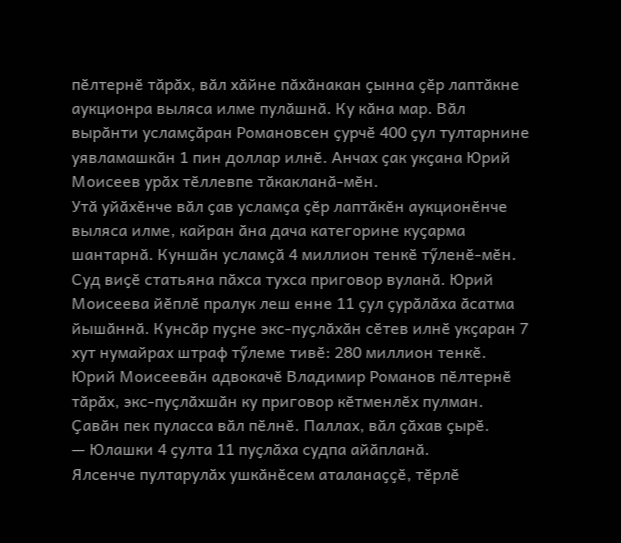пӗлтернӗ тӑрӑх, вӑл хӑйне пӑхӑнакан ҫынна ҫӗр лаптӑкне аукционра выляса илме пулӑшнӑ. Ку кӑна мар. Вӑл вырӑнти усламҫӑран Романовсен ҫурчӗ 400 ҫул тултарнине уявламашкӑн 1 пин доллар илнӗ. Анчах ҫак укҫана Юрий Моисеев урӑх тӗллевпе тӑкакланӑ-мӗн.
Утӑ уйӑхӗнче вӑл ҫав усламҫа ҫӗр лаптӑкӗн аукционӗнче выляса илме, кайран ӑна дача категорине куҫарма шантарнӑ. Куншӑн усламҫӑ 4 миллион тенкӗ тӳленӗ-мӗн.
Суд виҫӗ статьяна пӑхса тухса приговор вуланӑ. Юрий Моисеева йӗплӗ пралук леш енне 11 ҫул ҫурӑлӑха ӑсатма йышӑннӑ. Кунсӑр пуҫне экс-пуҫлӑхӑн сӗтев илнӗ укҫаран 7 хут нумайрах штраф тӳлеме тивӗ: 280 миллион тенкӗ.
Юрий Моисеевӑн адвокачӗ Владимир Романов пӗлтернӗ тӑрӑх, экс-пуҫлӑхшӑн ку приговор кӗтменлӗх пулман. Ҫавӑн пек пуласса вӑл пӗлнӗ. Паллах, вӑл ҫӑхав ҫырӗ.
— Юлашки 4 ҫулта 11 пуҫлӑха судпа айӑпланӑ.
Ялсенче пултарулӑх ушкӑнӗсем аталанаҫҫӗ, тӗрлӗ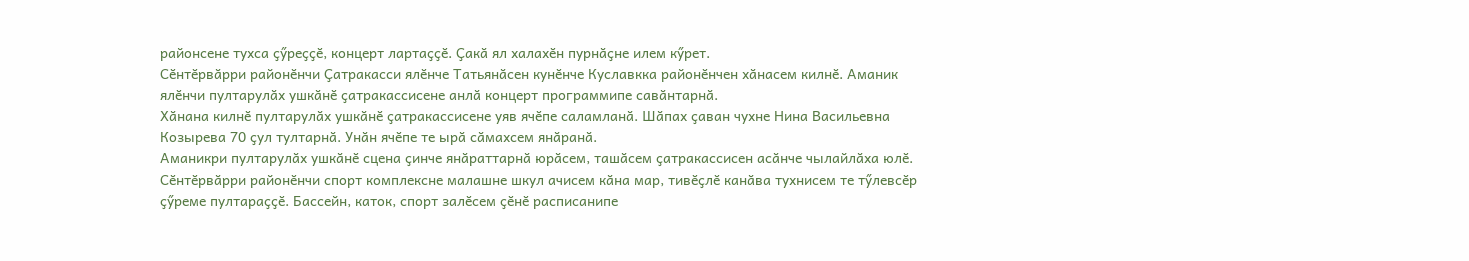районсене тухса ҫӳреҫҫӗ, концерт лартаҫҫӗ. Ҫакӑ ял халахӗн пурнӑҫне илем кӳрет.
Сӗнтӗрвӑрри районӗнчи Ҫатракасси ялӗнче Татьянӑсен кунӗнче Куславкка районӗнчен хӑнасем килнӗ. Аманик ялӗнчи пултарулӑх ушкӑнӗ ҫатракассисене анлӑ концерт программипе савӑнтарнӑ.
Хӑнана килнӗ пултарулӑх ушкӑнӗ ҫатракассисене уяв ячӗпе саламланӑ. Шӑпах ҫаван чухне Нина Васильевна Козырева 70 ҫул тултарнӑ. Унӑн ячӗпе те ырӑ сӑмахсем янӑранӑ.
Аманикри пултарулӑх ушкӑнӗ сцена ҫинче янӑраттарнӑ юрӑсем, ташӑсем ҫатракассисен асӑнче чылайлӑха юлӗ.
Сӗнтӗрвӑрри районӗнчи спорт комплексне малашне шкул ачисем кӑна мар, тивӗҫлӗ канӑва тухнисем те тӳлевсӗр ҫӳреме пултараҫҫӗ. Бассейн, каток, спорт залӗсем ҫӗнӗ расписанипе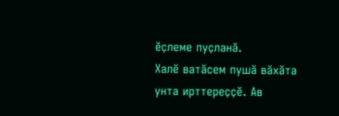ӗҫлеме пуҫланӑ.
Халӗ ватӑсем пушӑ вӑхӑта унта ирттереҫҫӗ. Ав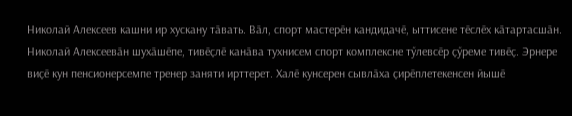Николай Алексеев кашни ир хускану тӑвать. Вӑл, спорт мастерӗн кандидачӗ, ыттисене тӗслӗх кӑтартасшӑн.
Николай Алексеевӑн шухӑшӗпе, тивӗҫлӗ канӑва тухнисем спорт комплексне тӳлевсӗр ҫӳреме тивӗҫ. Эрнере виҫӗ кун пенсионерсемпе тренер заняти ирттерет. Халӗ кунсерен сывлӑха ҫирӗплетекенсен йышӗ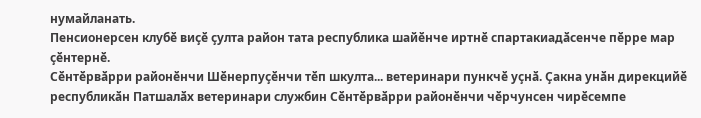нумайланать.
Пенсионерсен клубӗ виҫӗ ҫулта район тата республика шайӗнче иртнӗ спартакиадӑсенче пӗрре мар ҫӗнтернӗ.
Сӗнтӗрвӑрри районӗнчи Шӗнерпуҫӗнчи тӗп шкулта... ветеринари пункчӗ уҫнӑ. Ҫакна унӑн дирекцийӗ республикӑн Патшалӑх ветеринари службин Сӗнтӗрвӑрри районӗнчи чӗрчунсен чирӗсемпе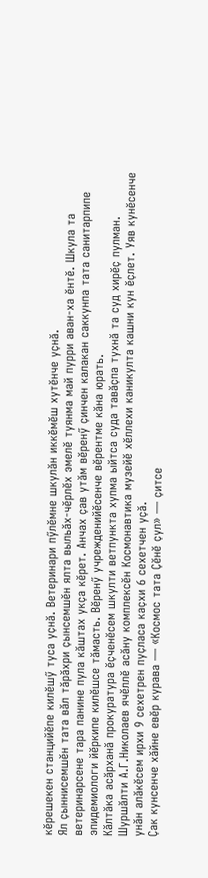кӗрешекен станцийӗпе килӗшӳ туса уҫнӑ. Ветеринари пӳлӗмне шкулӑн иккӗмӗш хутӗнче уҫнӑ.
Ял ҫыннисемшӗн тата вӑл тӑрӑхри ҫынсемшӗн ялта выльӑх-чӗрлӗх эмелӗ туянма май пурри аван-ха ӗнтӗ. Шкула та ветеринарсене тара панине пула кӑштах укҫа кӗрет. Анчах ҫав утӑм вӗренӳ ҫинчен калакан саккунпа тата санитарпипе эпидемиологи йӗркипе килӗшсе тӑмасть. Вӗренӳ учрежденийӗсенче вӗрентме кӑна юрать.
Кӑлтӑка асӑрханӑ прокуратура ӗҫченӗсем шкулти ветпункта хупма ыйтса суда тавӑҫпа тухнӑ та суд хирӗҫ пулман.
Шуршӑлти А.Г.Николаев ячӗллӗ асӑну комплексӗн Космонавтика музейӗ хӗллехи каникулта кашни кун ӗҫлет. Уяв кунӗсенче унӑн алӑкӗсем ирхи 9 сехетрен пуҫласа каҫхи 6 сехетчен уҫӑ.
Ҫак кунсенче хӑйне евӗр курава — «Космос тата Ҫӗнӗ ҫул» — ҫитсе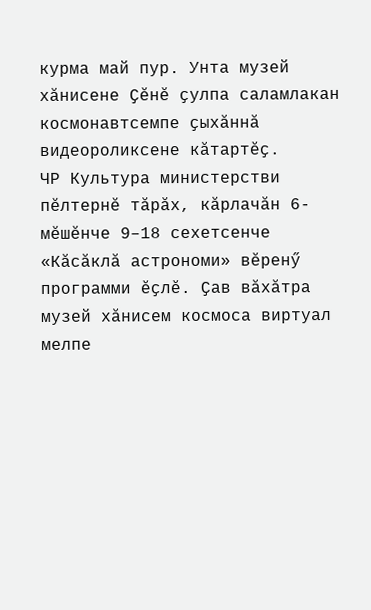курма май пур. Унта музей хӑнисене Ҫӗнӗ ҫулпа саламлакан космонавтсемпе ҫыхӑннӑ видеороликсене кӑтартӗҫ.
ЧР Культура министерстви пӗлтернӗ тӑрӑх, кӑрлачӑн 6-мӗшӗнче 9–18 сехетсенче «Кӑсӑклӑ астрономи» вӗренӳ программи ӗҫлӗ. Ҫав вӑхӑтра музей хӑнисем космоса виртуал мелпе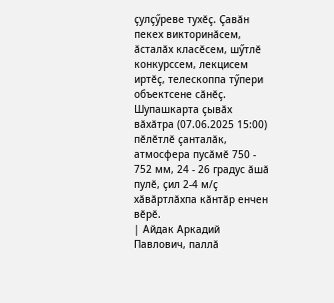ҫулҫӳреве тухӗҫ. Ҫавӑн пекех викторинӑсем, ӑсталӑх класӗсем, шӳтлӗ конкурссем, лекцисем иртӗҫ, телескоппа тӳпери объектсене сӑнӗҫ.
Шупашкарта ҫывӑх вӑхӑтра (07.06.2025 15:00) пӗлӗтлӗ ҫанталӑк, атмосфера пусӑмӗ 750 - 752 мм, 24 - 26 градус ӑшӑ пулӗ, ҫил 2-4 м/ҫ хӑвӑртлӑхпа кӑнтӑр енчен вӗрӗ.
| Айдак Аркадий Павлович, паллӑ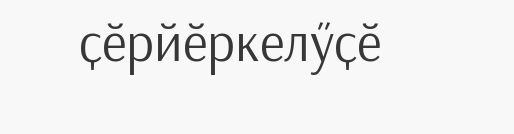ҫӗрйӗркелӳҫӗ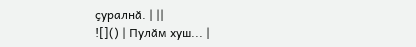ҫуралнӑ. | ||
![]() | Пулӑм хуш... |